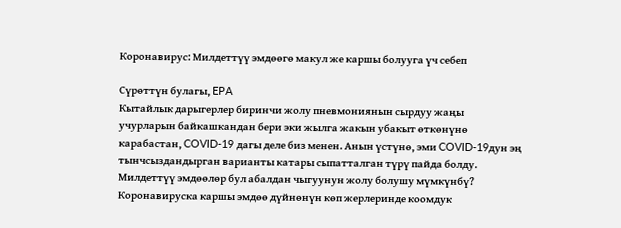Коронавирус: Милдеттүү эмдөөгө макул же каршы болууга үч себеп

Сүрөттүн булагы, EPA
Кытайлык дарыгерлер биринчи жолу пневмониянын сырдуу жаңы учурларын байкашкандан бери эки жылга жакын убакыт өткөнүнө карабастан, COVID-19 дагы деле биз менен. Анын үстүнө, эми COVID-19дун эң тынчсыздандырган варианты катары сыпатталган түрү пайда болду. Милдеттүү эмдөөлөр бул абалдан чыгуунун жолу болушу мүмкүнбү?
Коронавируска каршы эмдөө дүйнөнүн көп жерлеринде коомдук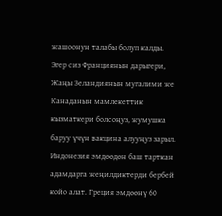жашоонун талабы болуп калды. Эгер сиз Франциянын дарыгери, Жаңы Зеландиянын мугалими же Канаданын мамлекеттик кызматкери болсоңуз, жумушка баруу үчүн вакцина алууңуз зарыл. Индонезия эмдөөдөн баш тарткан адамдарга жеңилдиктерди бербей койо алат. Греция эмдөөнү 60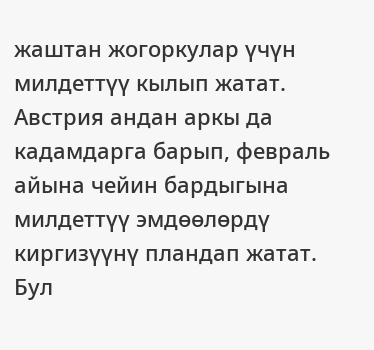жаштан жогоркулар үчүн милдеттүү кылып жатат.
Австрия андан аркы да кадамдарга барып, февраль айына чейин бардыгына милдеттүү эмдөөлөрдү киргизүүнү пландап жатат. Бул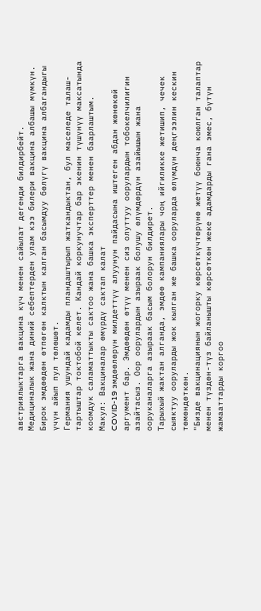австриялыктарга вакцина күч менен сайылат дегенди билдирбейт.
Медициналык жана диний себептерден улам кээ билери вакцина албашы мүмкүн. Бирок эмдөөдөн өтпөгөн калктын калган басымдуу бөлүгү вакцина албагандыгы үчүн айып пул төлөшөт.
Германия ушундай кадамды пландаштырып жаткандыктан, бул маселеде талаш-тартыштар токтобой келет. Кандай коркунучтар бар экенин түшүнүү максатында коомдук саламаттыкты сактоо жана башка эксперттер менен баарлаштым.
Макул: Вакциналар өмүрдү сактап калат
COVID-19 эмдөөлөрүн милдеттүү алуунун пайдасына иштеген абдан жөнөкөй аргумент бар. Эмдөөдөн өтүү менен сиз олуттуу оорулардын тобокелчилигин азайтасыз. Оор оорулардын азыраак болушу өлүмдөрдүн азайышын жана ооруканаларга азыраак басым болорун билдирет.
Тарыхый жактан алганда, эмдөө кампаниялары чоң ийгиликке жетишип, чечек сыяктуу ооруларды жок кылган же башка ооруларда өлүмдүн деңгээлин кескин төмөндөткөн.
"Бизде вакцинациянын жогорку көрсөткүчтөрүнө жетүү боюнча коюлган талаптар менен түздөн-түз байланышты көрсөткөн жеке адамдарды гана эмес, бүтүн жамааттарды коргоо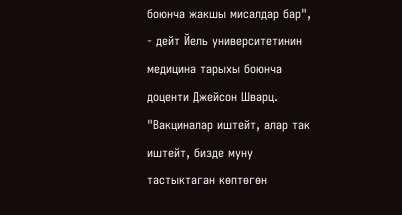боюнча жакшы мисалдар бар", - дейт Йель университетинин медицина тарыхы боюнча доценти Джейсон Шварц.
"Вакциналар иштейт, алар так иштейт, бизде муну тастыктаган көптөгөн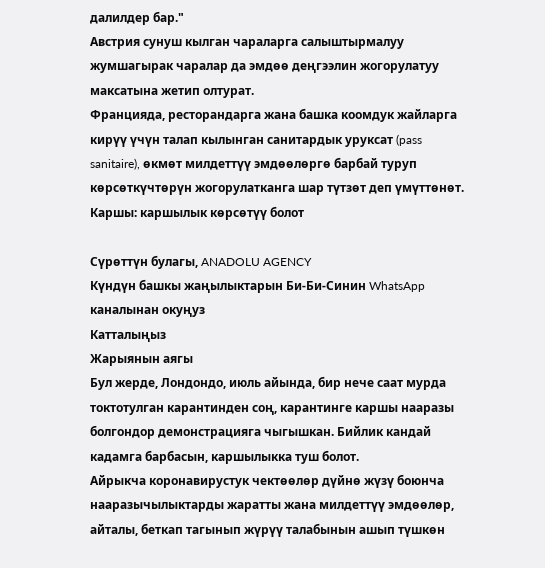далилдер бар."
Австрия сунуш кылган чараларга салыштырмалуу жумшагырак чаралар да эмдөө деңгээлин жогорулатуу максатына жетип олтурат.
Францияда, ресторандарга жана башка коомдук жайларга кирүү үчүн талап кылынган санитардык уруксат (pass sanitaire), өкмөт милдеттүү эмдөөлөргө барбай туруп көрсөткүчтөрүн жогорулатканга шар түтзөт деп үмүттөнөт.
Каршы: каршылык көрсөтүү болот

Сүрөттүн булагы, ANADOLU AGENCY
Күндүн башкы жаңылыктарын Би-Би-Синин WhatsApp каналынан окуңуз
Катталыңыз
Жарыянын аягы
Бул жерде, Лондондо, июль айында, бир нече саат мурда токтотулган карантинден соң, карантинге каршы нааразы болгондор демонстрацияга чыгышкан. Бийлик кандай кадамга барбасын, каршылыкка туш болот.
Айрыкча коронавирустук чектөөлөр дүйнө жүзү боюнча нааразычылыктарды жаратты жана милдеттүү эмдөөлөр, айталы, беткап тагынып жүрүү талабынын ашып түшкөн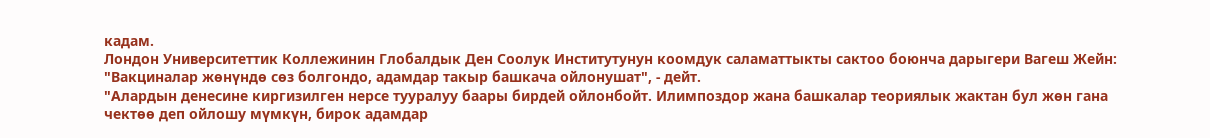кадам.
Лондон Университеттик Коллежинин Глобалдык Ден Соолук Институтунун коомдук саламаттыкты сактоо боюнча дарыгери Вагеш Жейн: "Вакциналар жөнүндө сөз болгондо, адамдар такыр башкача ойлонушат", - дейт.
"Алардын денесине киргизилген нерсе тууралуу баары бирдей ойлонбойт. Илимпоздор жана башкалар теориялык жактан бул жөн гана чектөө деп ойлошу мүмкүн, бирок адамдар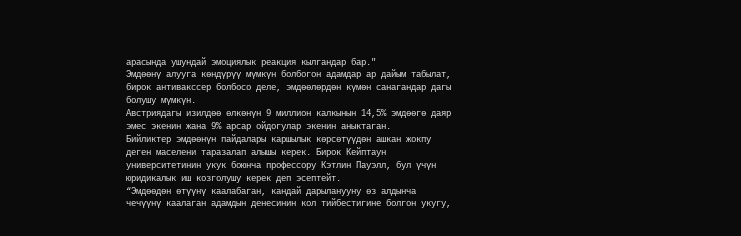арасында ушундай эмоциялык реакция кылгандар бар."
Эмдөөнү алууга көндүрүү мүмкүн болбогон адамдар ар дайым табылат, бирок антивакссер болбосо деле, эмдөөлөрдөн күмөн санагандар дагы болушу мүмкүн.
Австриядагы изилдөө өлкөнүн 9 миллион калкынын 14,5% эмдөөгө даяр эмес экенин жана 9% арсар ойдогулар экенин аныктаган.
Бийликтер эмдөөнүн пайдалары каршылык көрсөтүүдөн ашкан жокпу деген маселени таразалап алышы керек. Бирок Кейптаун университетинин укук боюнча профессору Кэтлин Пауэлл, бул үчүн юридикалык иш козголушу керек деп эсептейт.
“Эмдөөдөн өтүүнү каалабаган, кандай дарыланууну өз алдынча чечүүнү каалаган адамдын денесинин кол тийбестигине болгон укугу,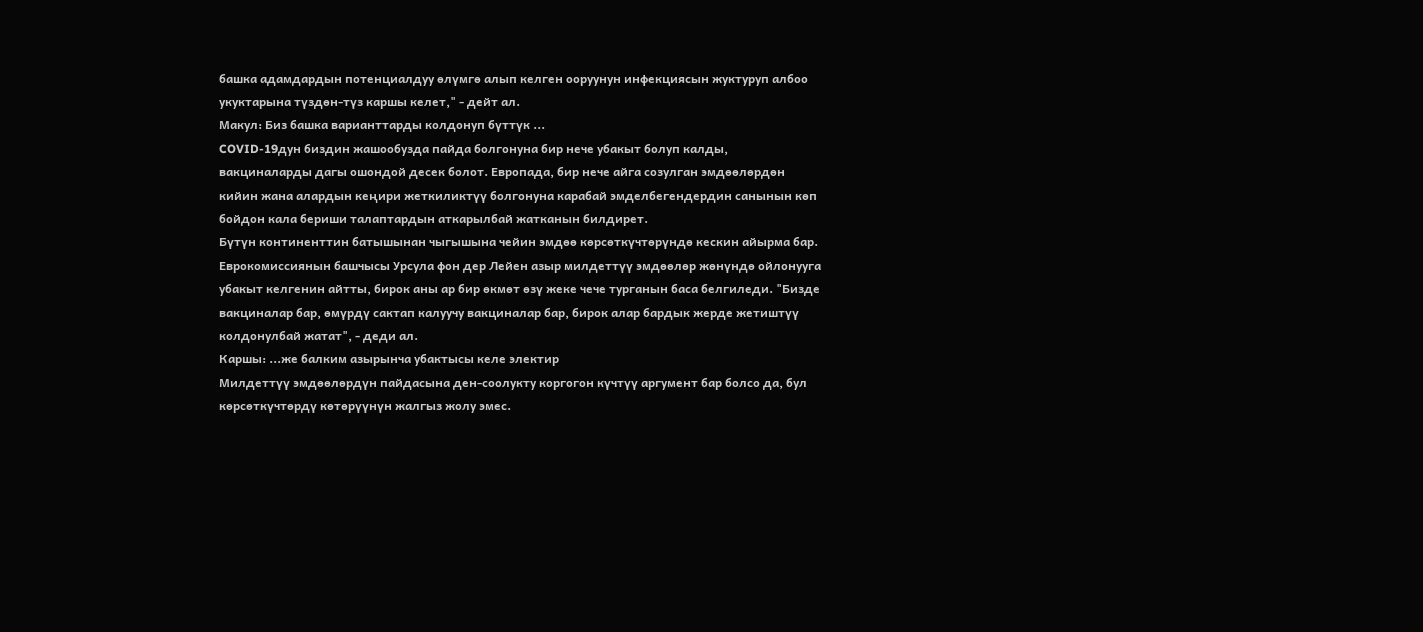башка адамдардын потенциалдуу өлүмгө алып келген ооруунун инфекциясын жуктуруп албоо укуктарына түздөн-түз каршы келет," - дейт ал.
Макул: Биз башка варианттарды колдонуп бүттүк ...
COVID-19дун биздин жашообузда пайда болгонуна бир нече убакыт болуп калды, вакциналарды дагы ошондой десек болот. Европада, бир нече айга созулган эмдөөлөрдөн кийин жана алардын кеңири жеткиликтүү болгонуна карабай эмделбегендердин санынын көп бойдон кала бериши талаптардын аткарылбай жатканын билдирет.
Бүтүн континенттин батышынан чыгышына чейин эмдөө көрсөткүчтөрүндө кескин айырма бар. Еврокомиссиянын башчысы Урсула фон дер Лейен азыр милдеттүү эмдөөлөр жөнүндө ойлонууга убакыт келгенин айтты, бирок аны ар бир өкмөт өзү жеке чече турганын баса белгиледи. "Бизде вакциналар бар, өмүрдү сактап калуучу вакциналар бар, бирок алар бардык жерде жетиштүү колдонулбай жатат", - деди ал.
Каршы: ...же балким азырынча убактысы келе электир
Милдеттүү эмдөөлөрдүн пайдасына ден-соолукту коргогон күчтүү аргумент бар болсо да, бул көрсөткүчтөрдү көтөрүүнүн жалгыз жолу эмес.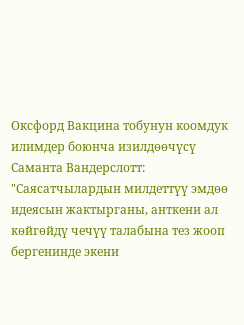Оксфорд Вакцина тобунун коомдук илимдер боюнча изилдөөчүсү Саманта Вандерслотт:
"Саясатчылардын милдеттүү эмдөө идеясын жактырганы, анткени ал көйгөйдү чечүү талабына тез жооп бергенинде экени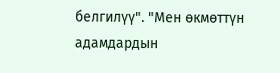белгилүү". "Мен өкмөттүн адамдардын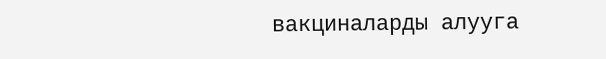вакциналарды алууга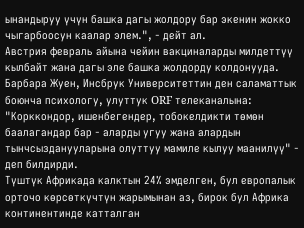ынандыруу үчүн башка дагы жолдору бар экенин жокко чыгарбоосун каалар элем.", - дейт ал.
Австрия февраль айына чейин вакциналарды милдеттүү кылбайт жана дагы эле башка жолдорду колдонууда. Барбара Жуен, Инсбрук Университеттин ден саламаттык боюнча психологу, улуттук ORF телеканалына: "Корккондор, ишенбегендер, тобокелдикти төмөн баалагандар бар - аларды угуу жана алардын тынчсызданууларына олуттуу мамиле кылуу маанилүү" - деп билдирди.
Түштүк Африкада калктын 24% эмделген, бул европалык орточо көрсөткүчтүн жарымынан аз, бирок бул Африка континентинде катталган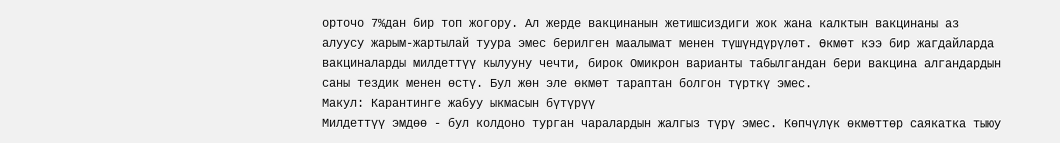орточо 7%дан бир топ жогору. Ал жерде вакцинанын жетишсиздиги жок жана калктын вакцинаны аз алуусу жарым-жартылай туура эмес берилген маалымат менен түшүндүрүлөт. Өкмөт кээ бир жагдайларда вакциналарды милдеттүү кылууну чечти, бирок Омикрон варианты табылгандан бери вакцина алгандардын саны тездик менен өстү. Бул жөн эле өкмөт тараптан болгон түрткү эмес.
Макул: Карантинге жабуу ыкмасын бүтүрүү
Милдеттүү эмдөө - бул колдоно турган чаралардын жалгыз түрү эмес. Көпчүлүк өкмөттөр саякатка тыюу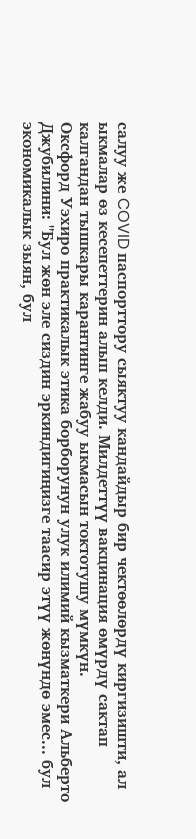салуу же COVID паспорттору сыяктуу кандайдыр бир чектөөлөрдү киргизишти, ал ыкмалар өз кесепеттерин алып келди. Милдеттүү вакцинация өмүрдү сактап калгандан тышкары карантинге жабуу ыкмасын токтотушу мүмкүн.
Оксфорд Уэхиро практикалык этика борборунун улук илимий кызматкери Альберто Джубилини: "Бул жөн эле сиздин эркиндигиңизге таасир этүү жөнүндө эмес... бул экономикалык зыян, бул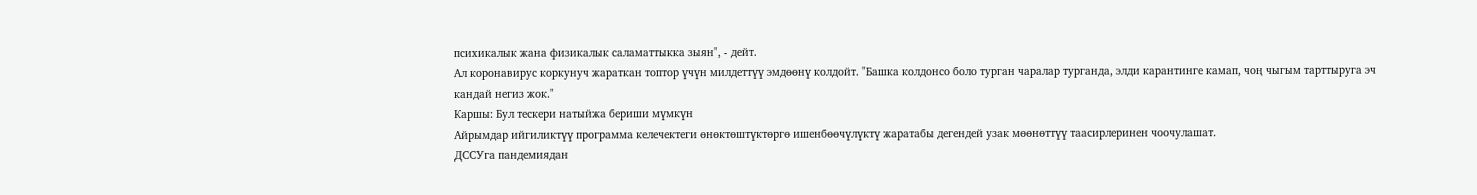психикалык жана физикалык саламаттыкка зыян", - дейт.
Ал коронавирус коркунуч жараткан топтор үчүн милдеттүү эмдөөнү колдойт. "Башка колдонсо боло турган чаралар турганда, элди карантинге камап, чоң чыгым тарттыруга эч кандай негиз жок."
Каршы: Бул тескери натыйжа бериши мүмкүн
Айрымдар ийгиликтүү программа келечектеги өнөктөштүктөргө ишенбөөчүлүктү жаратабы дегендей узак мөөнөттүү таасирлеринен чоочулашат.
ДССУга пандемиядан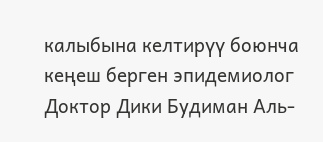калыбына келтирүү боюнча кеңеш берген эпидемиолог Доктор Дики Будиман Аль-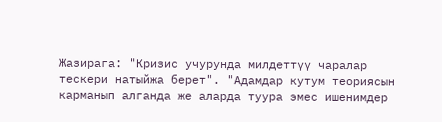Жазирага: "Кризис учурунда милдеттүү чаралар тескери натыйжа берет". "Адамдар кутум теориясын карманып алганда же аларда туура эмес ишенимдер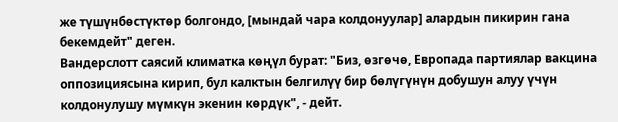же түшүнбөстүктөр болгондо, [мындай чара колдонуулар] алардын пикирин гана бекемдейт" деген.
Вандерслотт саясий климатка көңүл бурат: "Биз, өзгөчө, Европада партиялар вакцина оппозициясына кирип, бул калктын белгилүү бир бөлүгүнүн добушун алуу үчүн колдонулушу мүмкүн экенин көрдүк", - дейт.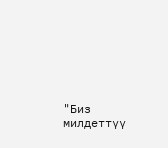"Биз милдеттүү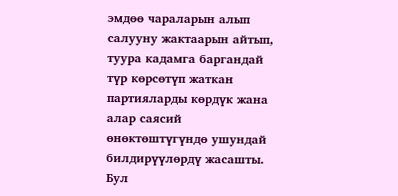эмдөө чараларын алып салууну жактаарын айтып, туура кадамга баргандай түр көрсөтүп жаткан партияларды көрдүк жана алар саясий өнөктөштүгүндө ушундай билдирүүлөрдү жасашты. Бул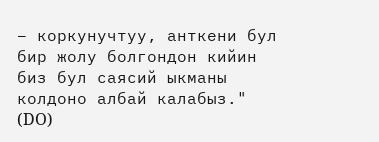– коркунучтуу, анткени бул бир жолу болгондон кийин биз бул саясий ыкманы колдоно албай калабыз." (DO)